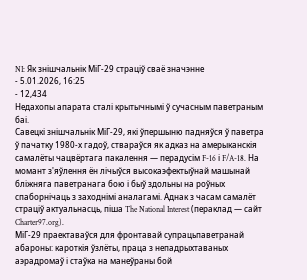NI: Як знішчальнік МіГ-29 страціў сваё значэнне
- 5.01.2026, 16:25
- 12,434
Недахопы апарата сталі крытычнымі ў сучасным паветраным баі.
Савецкі знішчальнік МіГ-29, які ўпершыню падняўся ў паветра ў пачатку 1980-х гадоў, ствараўся як адказ на амерыканскія самалёты чацвёртага пакалення — перадусім F-16 і F/A-18. На момант з'яўлення ён лічыўся высокаэфектыўнай машынай бліжняга паветранага бою і быў здольны на роўных спаборнічаць з заходнімі аналагамі. Аднак з часам самалёт страціў актуальнасць, піша The National Interest (пераклад — сайт Charter97.org).
МіГ-29 праектаваўся для фронтавай супрацьпаветранай абароны: кароткія ўзлёты, праца з непадрыхтаваных аэрадромаў і стаўка на манеўраны бой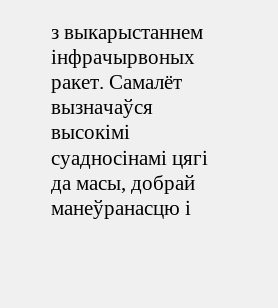з выкарыстаннем інфрачырвоных ракет. Самалёт вызначаўся высокімі суадносінамі цягі да масы, добрай манеўранасцю і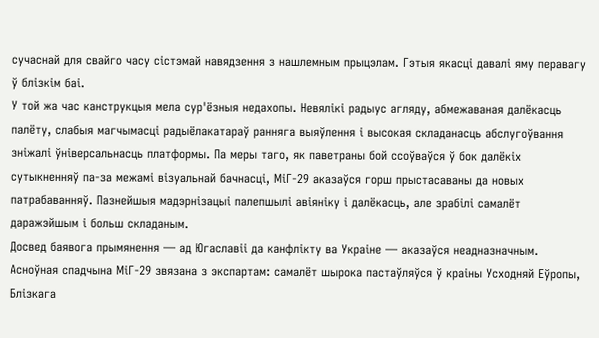сучаснай для свайго часу сістэмай навядзення з нашлемным прыцэлам. Гэтыя якасці давалі яму перавагу ў блізкім баі.
У той жа час канструкцыя мела сур'ёзныя недахопы. Невялікі радыус агляду, абмежаваная далёкасць палёту, слабыя магчымасці радыёлакатараў ранняга выяўлення і высокая складанасць абслугоўвання зніжалі ўніверсальнасць платформы. Па меры таго, як паветраны бой ссоўваўся ў бок далёкіх сутыкненняў па-за межамі візуальнай бачнасці, МіГ-29 аказаўся горш прыстасаваны да новых патрабаванняў. Пазнейшыя мадэрнізацыі палепшылі авіяніку і далёкасць, але зрабілі самалёт даражэйшым і больш складаным.
Досвед баявога прымянення — ад Югаславіі да канфлікту ва Украіне — аказаўся неадназначным. Асноўная спадчына МіГ-29 звязана з экспартам: самалёт шырока пастаўляўся ў краіны Усходняй Еўропы, Блізкага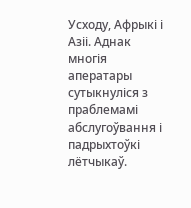Усходу, Афрыкі і Азіі. Аднак многія аператары сутыкнуліся з праблемамі абслугоўвання і падрыхтоўкі лётчыкаў.